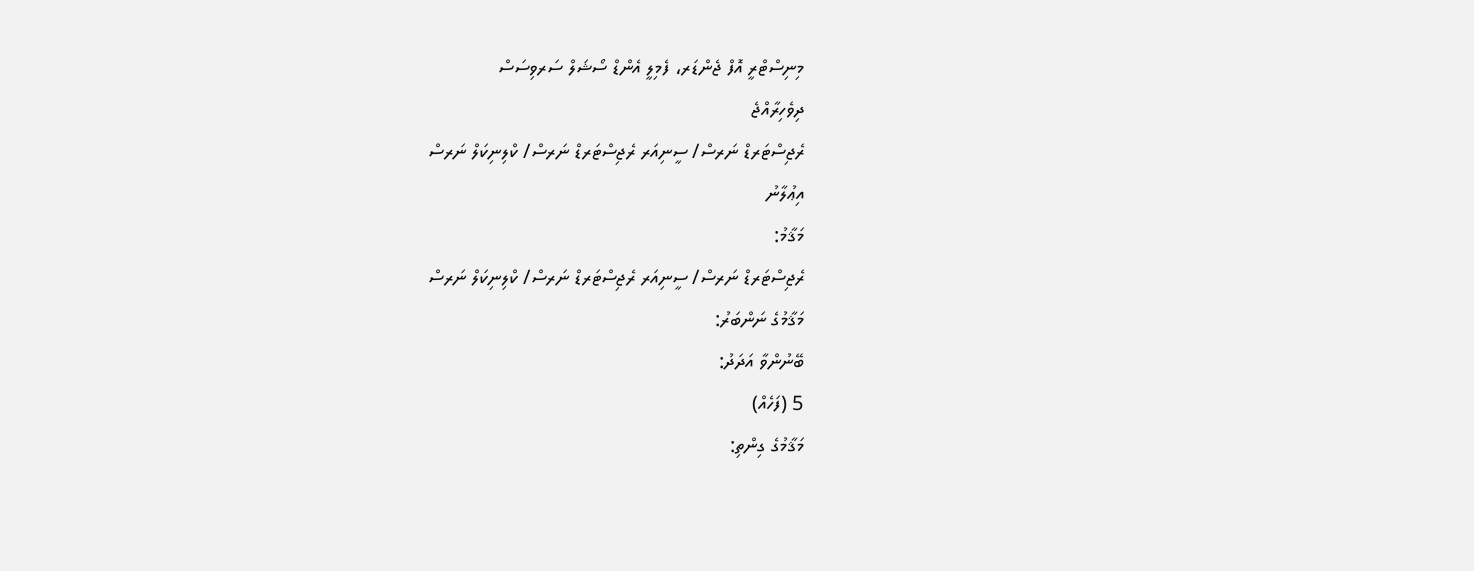މިނިސްޓްރީ އޮފް ޖެންޑަރ، ފެމިލީ އެންޑް ސޯޝަލް ސަރވިސަސް
ދިވެހިރާއްޖެ
ރެޖިސްޓަރޑް ނަރސް/ ސީނިއަރ ރެޖިސްޓަރޑް ނަރސް/ ކްލިނިކަލް ނަރސް
އިޢުލާނު
މަޤާމު:
ރެޖިސްޓަރޑް ނަރސް/ ސީނިއަރ ރެޖިސްޓަރޑް ނަރސް/ ކްލިނިކަލް ނަރސް
މަޤާމުގެ ނަންބަރު:
ބޭނުންވާ އަދަދު:
5 (ފަހެއް)
މަޤާމުގެ ގިންތި: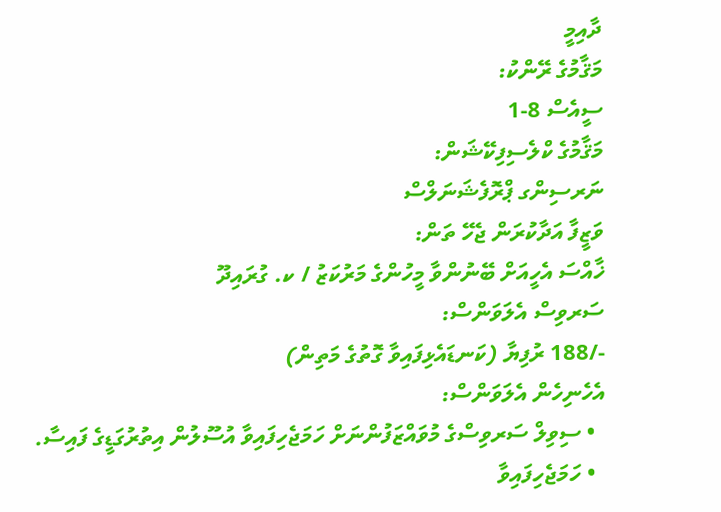ދާއިމީ
މަޤާމުގެ ރޭންކު:
ސީއެސް 8-1
މަޤާމުގެ ކްލެސިފިކޭޝަން:
ނަރސިންގ ޕްރޮފެޝަނަލްސް
ވަޒީފާ އަދާކުރަން ޖެހޭ ތަން:
ޚާއްސަ އެހީއަށް ބޭނުންވާ މީހުންގެ މަރުކަޒު / ކ. ގުރައިދޫ
ސަރވިސް އެލަވަންސް:
-/188 ރުފިޔާ (ކަނޑައެޅިފައިވާ ގޮތުގެ މަތިން)
އެހެނިހެން އެލަވަންސް:
  • ސިވިލް ސަރވިސްގެ މުވައްޒަފުންނަށް ހަމަޖެހިފައިވާ އުސޫލުން އިތުރުގަޑީގެ ފައިސާ.
  • ހަމަޖެހިފައިވާ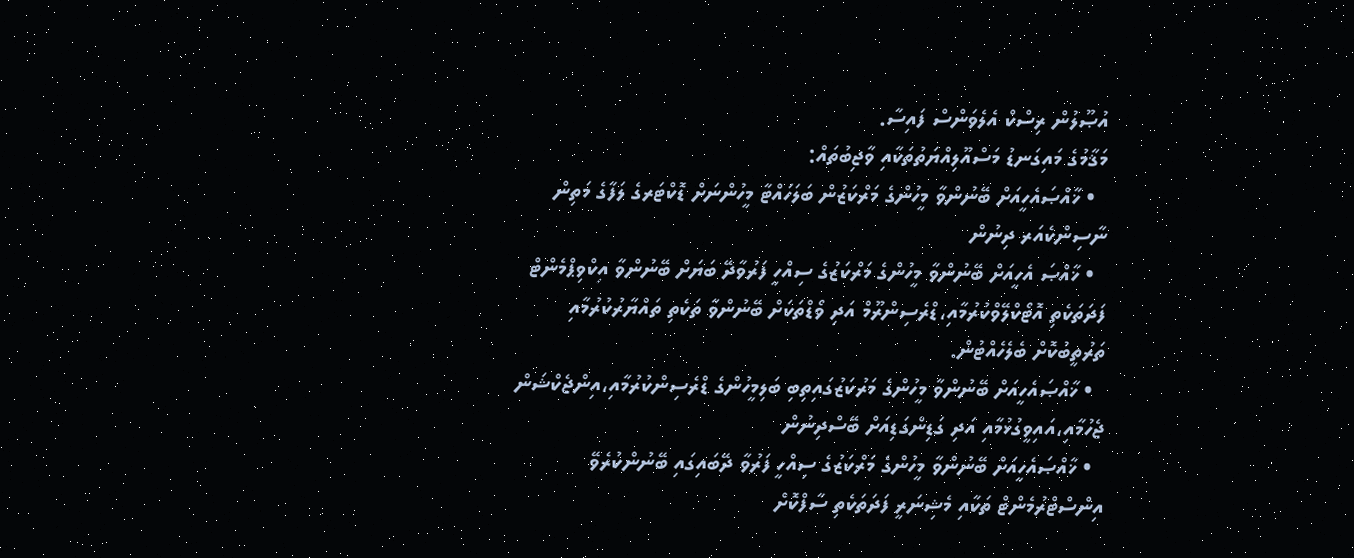އުޞޫލުން ރިސްކް އެލެވަންސް ފައިސާ.
މަޤާމުގެ މައިގަނޑު މަސްއޫލިއްޔަތުތަކާއި ވާޖިބުތައް:
  • ޚާއްޞައެހީއަށް ބޭނުންވާ މީހުންގެ މަރްކަޒުން ބަލަހައްޓާ މީހުންނަށް ޑޮކްޓަރގެ ލަފާގެ މަތިން ނާސިންކެއަރ ދިނުން
  • ޚާއްޞަ އެހީއަށް ބޭނުންވާ މީހުންގެ މަރްކަޒުގެ ސިއްހީ ފަރުވާދޭ ބަޔަށް ބޭނުންވާ އިކްވިޕްމެންޓް ފަދަތަކެތި އޮޓޯކްލޭވްކުރުމާއި،ޑްރެސިންރޫމް އަދި ވޯޑްތަކަށް ބޭނުންވާ ތަކެތި ތައްޔާރުކުރުމާއި ތަރުތީބުކޮށް ބެލެހެއްޓުން.
  • ޚާއްޞައެހީއަށް ބޭނުންވާ މީހުންގެ މަރުކަޒުގައިތިބި ބަލިމީހުންގެ ޑްރެސިންކުރުމާއި،އިންޖެކްޝަން ޖެހުމާއި،އައިވީގުޅުމާއި އަދި ގަޑިންގަޑިއަށް ބޭސްދިނުން
  • ޚާއްޞައެހީއަށް ބޭނުންވާ މީހުންގެ މަރްކަޒުގެ ސިއްހީ ފަރުވާ ދޭބައިގައި ބޭނުންކުރެވޭ އިންސްޓްރުމެންޓް ތަކާއި މެޝިނަރީ ފަދަތަކެތި ސާފްކޮށް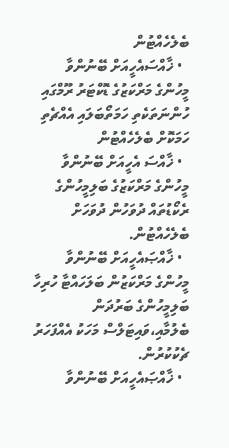ބެލެހެއްޓުން
  • ޚާއްސައެހީއަށް ބޭނުންވާ މީހުންގެ މަރްކަޒުގެ ޑޮކްޓަރު ރޫމްގައި ހުންނަތަކެތި ހަމަތޯބަލައި އެއްޗެތި ހަމަކޮށް ބެލެހެއްޓުން
  • ޚާއްސަ އެހީއަށް ބޭނުންވާ މީހުންގެ މަރްކަޒުގެ ބަލިމީހުންގެ ރެކޯޑުތައް ދުވަހުން ދުވަހަށް ބެލެހެއްޓުން.
  • ޚާއްޞައެހީއަށް ބޭނުންވާ މީހުންގެ މަރްކަޒުން ބަލަހައްޓާ ހުރިހާ ބަލިމީހުންގެ ބަރުދަން ބެލުމާއި،ވައިޓަލްސް މަހަކު އެއްފަހަރު ޗެކުކުރުން.
  • ޚާއްޞައެހީއަށް ބޭނުންވާ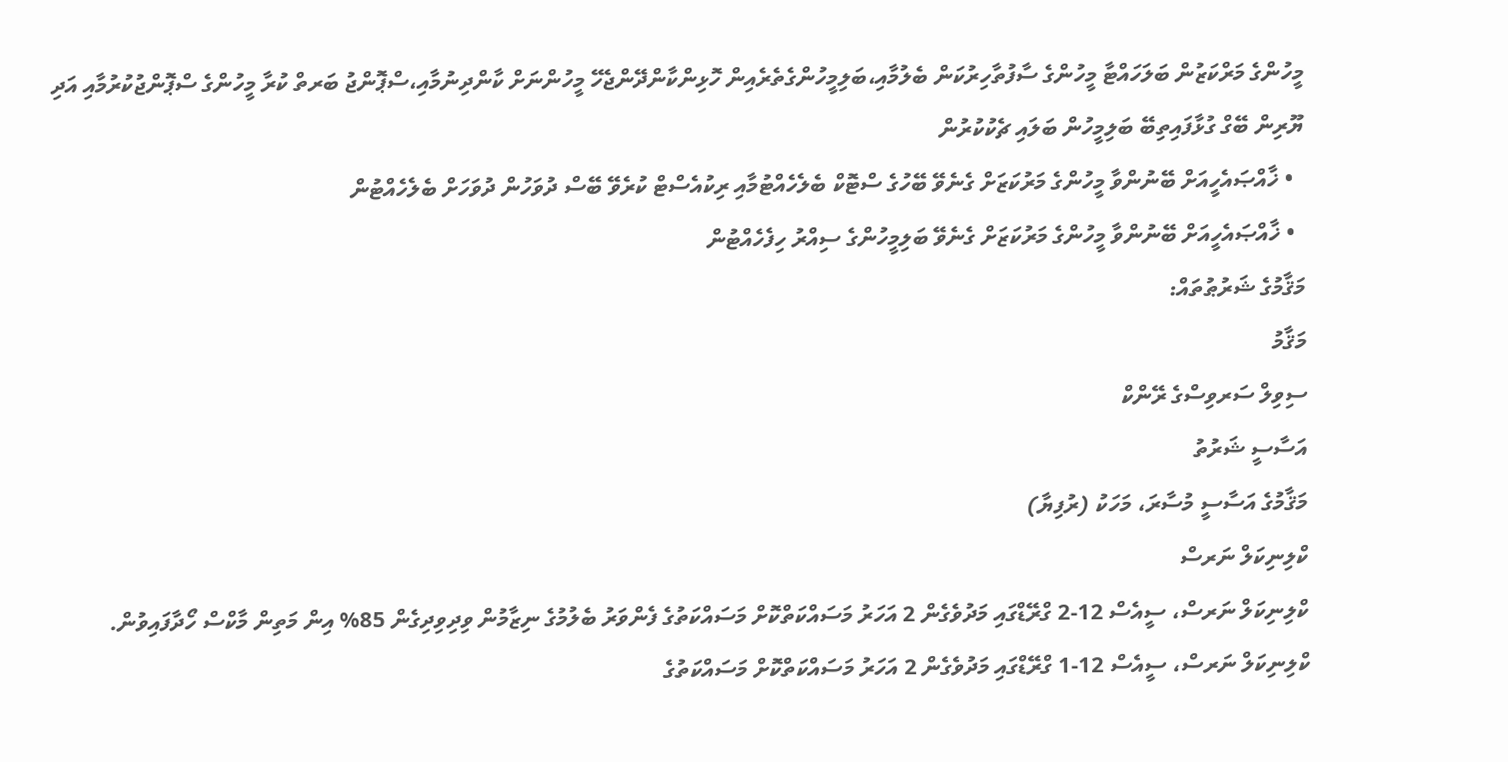މީހުންގެ މަރްކަޒުން ބަލަހައްޓާ މީހުންގެ ސާފުތާހިރުކަން ބެލުމާއި،ބަލިމީހުންގެތެރެއިން ހޮޅިންކާންދޭންޖެހޭ މީހުންނަށް ކާންދިނުމާއި،ސްޕޮންޖު ބަރތް ކުރާ މީހުންގެ ސްޕޮންޖުކުރުމާއި އަދި ޔޫރިން ބޭގް ގުޅާފައިތިބޭ ބަލިމީހުން ބަލައި ޗެކުކުރުން
  • ޚާއްޞައެހީއަށް ބޭނުންވާ މީހުންގެ މަރުކަޒަށް ގެނެވޭ ބޭހުގެ ސްޓޮކް ބެލެހެއްޓުމާއި ރިކުއެސްޓް ކުރެވޭ ބޭސް ދުވަހުން ދުވަހަށް ބެލެހެއްޓުން
  • ޚާއްޞައެހީއަށް ބޭނުންވާ މީހުންގެ މަރުކަޒަށް ގެނެވޭ ބަލިމީހުންގެ ސިއްރު ހިފެހެއްޓުން
މަޤާމުގެ ޝަރުޠުތައް:
މަޤާމު
ސިވިލް ސަރވިސްގެ ރޭންކް
އަސާސީ ޝަރުތު
މަޤާމުގެ އަސާސީ މުސާރަ، މަހަކު (ރުފިޔާ)
ކްލިނިކަލް ނަރސް
ކްލިނިކަލް ނަރސް، ސީއެސް 12-2 ގްރޭޑްގައި މަދުވެގެން 2 އަހަރު މަސައްކަތްކޮށް މަސައްކަތުގެ ފެންވަރު ބެލުމުގެ ނިޒާމުން ވިދިވިދިގެން 85% އިން މަތިން މާކްސް ހޯދާފައިވުން.
ކްލިނިކަލް ނަރސް، ސީއެސް 12-1 ގްރޭޑްގައި މަދުވެގެން 2 އަހަރު މަސައްކަތްކޮށް މަސައްކަތުގެ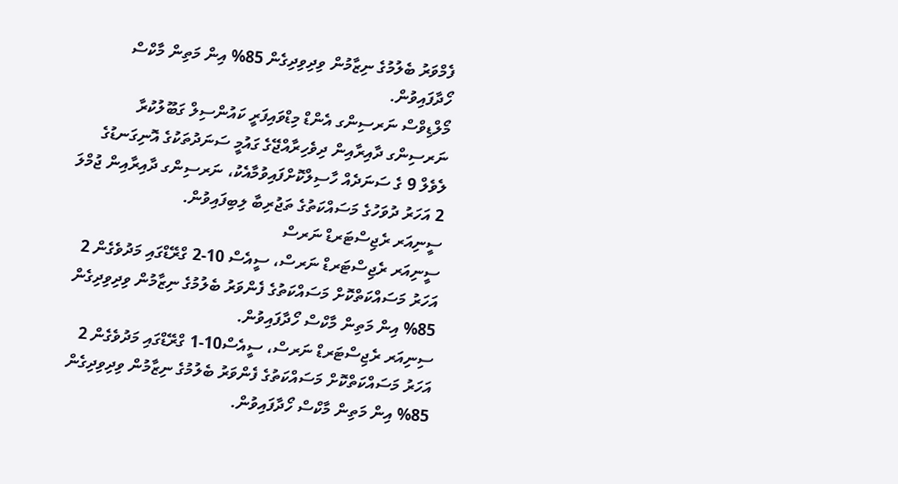ފެމްވަރު ބެލުމުގެ ނިޒާމުން ވިދިވިދިގެން 85% އިން މަތިން މާކްސް ހޯދާފައިވުން.
މޯލްޑިވްސް ނަރސިންގ އެންޑް މިޑްވައިފަރީ ކައުންސިލް ގަބޫލުކުރާ ނަރސިންގ ދާއިރާއިން ދިވެހިރާއްޖޭގެ ގައުމީ ސަނަދުތަކުގެ އޮނިގަނޑުގެ ލެވެލް 9 ގެ ސަނަދެއް ހާސިލްކޮށްފައިވުމާއެކު، ނަރސިންގ ދާއިރާއިން ޖުމްލަ 2 އަހަރު ދުވަހުގެ މަސައްކަތުގެ ތަޖުރިބާ ލިބިފައިވުން.
ސީނިއަރ ރެޖިސްޓަރޑް ނަރސް
ސީނިއަރ ރެޖިސްޓަރޑް ނަރސް، ސީއެސް 10-2 ގްރޭޑްގައި މަދުވެގެން 2 އަހަރު މަސައްކަތްކޮށް މަސައްކަތުގެ ފެންވަރު ބެލުމުގެ ނިޒާމުން ވިދިވިދިގެން 85% އިން މަތިން މާކްސް ހޯދާފައިވުން.
ސިނިއަރ ރެޖިސްޓަރޑް ނަރސް، ސީއެސް10-1 ގްރޭޑްގައި މަދުވެގެން 2 އަހަރު މަސައްކަތްކޮށް މަސައްކަތުގެ ފެންވަރު ބެލުމުގެ ނިޒާމުން ވިދިވިދިގެން 85% އިން މަތިން މާކްސް ހޯދާފައިވުން.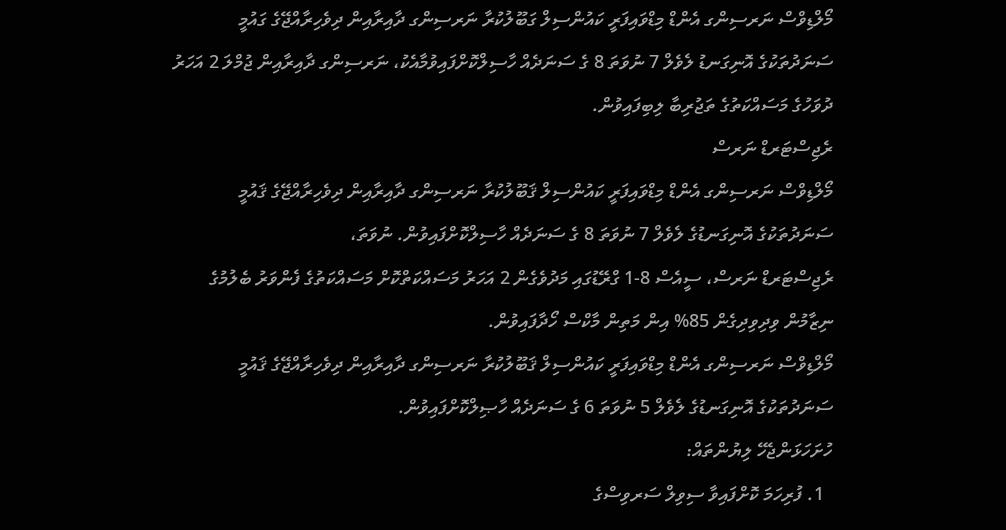މޯލްޑިވްސް ނަރސިންގ އެންޑް މިޑްވައިފަރީ ކައުންސިލް ގަބޫލުކުރާ ނަރސިންގ ދާއިރާއިން ދިވެހިރާއްޖޭގެ ގައުމީ ސަނަދުތަކުގެ އޮނިގަނޑު ލެވެލް 7 ނުވަތަ 8 ގެ ސަނަދެއް ހާސިލްކޮށްފައިވުމާއެކު، ނަރސިންގ ދާއިރާއިން ޖުމްލަ 2 އަހަރު ދުވަހުގެ މަސައްކަތުގެ ތަޖުރިބާ ލިބިފައިވުން.
ރެޖިސްޓަރޑް ނަރސް
މޯލްޑިވްސް ނަރސިންގ އެންޑް މިޑްވައިފަރީ ކައުންސިލް ޤަބޫލުކުރާ ނަރސިންގ ދާއިރާއިން ދިވެހިރާއްޖޭގެ ޤައުމީ ސަނަދުތަކުގެ އޮނިގަނޑުގެ ލެވެލް 7 ނުވަތަ 8 ގެ ސަނަދެއް ހާސިލްކޮށްފައިވުން. ނުވަތަ،
ރެޖިސްޓަރޑް ނަރސް، ސީއެސް 8-1 ގްރޭޑުގައި މަދުވެގެން 2 އަހަރު މަސައްކަތްކޮށް މަސައްކަތުގެ ފެންވަރު ބެލުމުގެ ނިޒާމުން ވިދިވިދިގެން 85% އިން މަތިން މާކްސް ހޯދާފައިވުން.
މޯލްޑިވްސް ނަރސިންގ އެންޑް މިޑްވައިފަރީ ކައުންސިލް ޤަބޫލުކުރާ ނަރސިންގ ދާއިރާއިން ދިވެހިރާއްޖޭގެ ޤައުމީ ސަނަދުތަކުގެ އޮނިގަނޑުގެ ލެވެލް 5 ނުވަތަ 6 ގެ ސަނަދެއް ހާޞިލްކޮށްފައިވުން.
ހުށަހަޅަންޖެހޭ ލިޔުންތައް:
  1. ފުރިހަމަ ކޮށްފައިވާ ސިވިލް ސަރވިސްގެ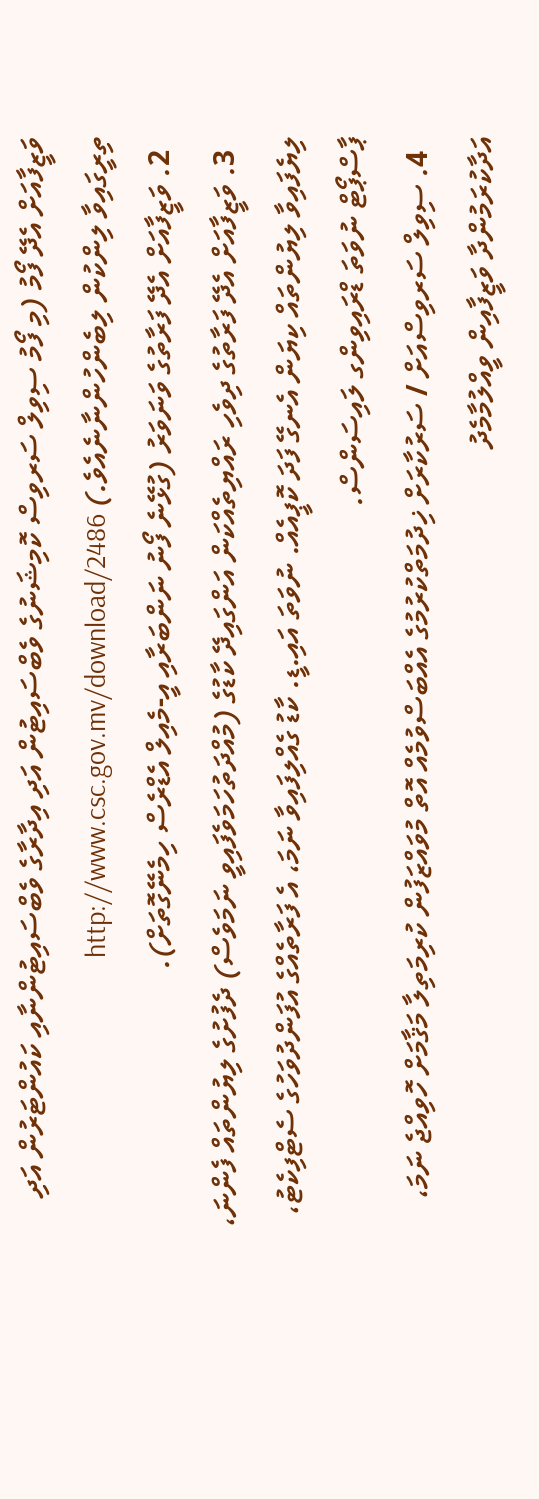ވަޒީފާއަށް އެދޭ ފޯމު (މި ފޯމު ސިވިލް ސަރވިސް ކޮމިޝަނުގެ ވެބްސައިޓުން އަދި އިދާރާގެ ވެބްސައިޓުންނާއި ކައުންޓަރުން އަދި ތިރީގައިވާ ލިންކުން ލިބެންހުންނާނެއެވެ.) http://www.csc.gov.mv/download/2486
  2. ވަޒީފާއަށް އެދޭ ފަރާތުގެ ވަނަވަރު (ގުޅޭނެ ފޯނު ނަންބަރާއި އީ-މެއިލް އެޑްރެސް ހިމެނޭގޮތަށް).
  3. ވަޒީފާއަށް އެދޭ ފަރާތުގެ ދިވެހި ރައްޔިތެއްކަން އަންގައިދޭ ކާޑުގެ (މުއްދަތުހަމަވެފައިވީ ނަމަވެސް) ދެފުށުގެ ލިޔުންތައް ފެންނަ، ލިޔެފައިވާ ލިޔުންތައް ކިޔަން އެނގޭ ފަދަ ކޮޕީއެއް. ނުވަތަ އައި.ޑީ. ކާޑު ގެއްލިފައިވާ ނަމަ، އެ ފަރާތެއްގެ އުފަންދުވަހުގެ ސެޓްފިކެޓު، ޕާސްޕޯޓް ނުވަތަ ޑްރައިވިންގ ލައިސަންސް.
  4. ސިވިލް ސަރވިސްއަށް / ސަރުކާރަށް ޚިދުމަތްކުރުމުގެ އެއްބަސްވުމެއް އޮތް މުވައްޒަފުން ކުރިމަތިލާ މަޤާމަށް ހޮވިއްޖެ ނަމަ، އަދާކުރަމުންދާ ވަޒީފާއިން ވީއްލުމާމެދު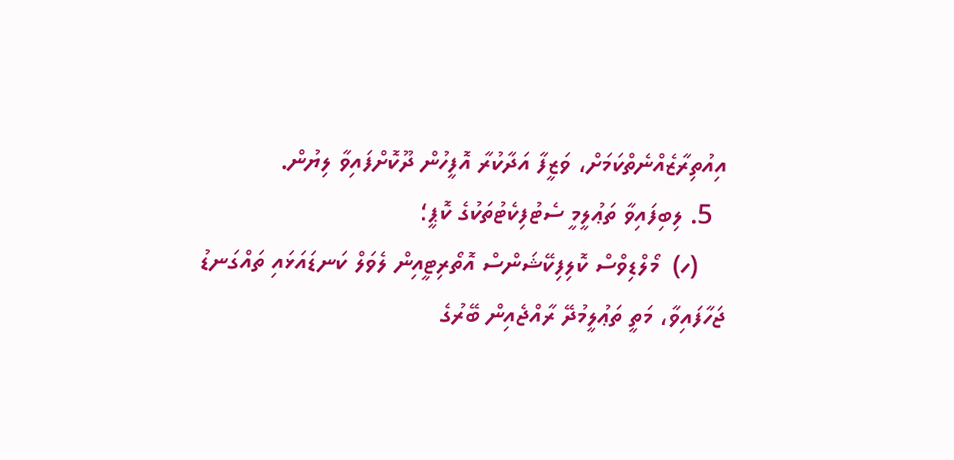އިއުތިރާޒެއްނެތްކަމަށް، ވަޒީފާ އަދާކުރާ އޮފީހުން ދޫކޮށްފައިވާ ލިޔުން.
  5. ލިބިފައިވާ ތަޢުލީމީ ސެޓުފިކެޓުތަކުގެ ކޮޕީ؛
    (ހ)  މޯލްޑިވްސް ކޮލިފިކޭޝަންސް އޮތޯރިޓީއިން ލެވަލް ކަނޑައަޅައި ތައްގަނޑު ޖަހާފައިވާ، މަތީ ތަޢުލީމުދޭ ރާއްޖެއިން ބޭރުގެ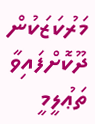މަރުކަޒަކުން ދޫކޮށްފައިވާ ތަޢުލީމީ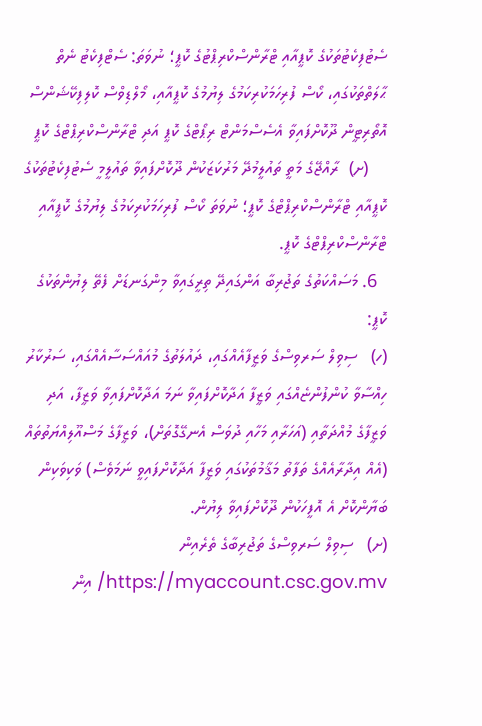ސެޓުފިކެޓުތަކުގެ ކޮޕީއާއި ޓްރާންސްކްރިޕްޓުގެ ކޮޕީ؛ ނުވަތަ: ސެޓްފިކެޓު ނެތް ޙާލަތްތަކުގައި، ކޯސް ފުރިހަމަކުރިކަމުގެ ލިޔުމުގެ ކޮޕީއާއި، މޯލްޑިވްސް ކޮލިފިކޭޝަންސް އޮތޯރިޓީން ދޫކޮށްފައިވާ އެސެސްމަންޓް ރިޕޯޓްގެ ކޮޕީ އަދި ޓްރާންސްކްރިޕްޓްގެ ކޮޕީ
    (ށ)  ރާއްޖޭގެ މަތީ ތައުލީމުދޭ މަރުކަޒަކުން ދޫކޮށްފައިވާ ތައުލީމީ ސެޓުފިކެޓުތަކުގެ ކޮޕީއާއި ޓްރާންސްކްރިޕްޓްގެ ކޮޕީ؛ ނުވަތަ ކޯސް ފުރިހަމަކުރިކަމުގެ ލިޔުމުގެ ކޮޕީއާއި ޓްރާންސްކްރިޕްޓްގެ ކޮޕީ.
  6. މަސައްކަތުގެ ތަޖުރިބާ އަންގައިދޭ ތިރީގައިވާ މިންގަނޑަށް ފެތޭ ލިޔުންތަކުގެ ކޮޕީ:
(ހ)   ސިވިލް ސަރވިސްގެ ވަޒީފާއެއްގައި، ދައުލަތުގެ މުއައްސަސާއެއްގައި، ސަރުކާރު ހިއްސާވާ ކުންފުންޏެއްގައި ވަޒީފާ އަދާކޮށްފައިވާ ނަމަ އަދާކޮށްފައިވާ ވަޒީފާ، އަދި ވަޒީފާގެ މުއްދަތާއި (އަހަރާއި މަހާއި ދުވަސް އެނގޭގޮތަށް)، ވަޒީފާގެ މަސްއޫލިއްޔަތުތައް (އެއް އިދާރާއެއްގެ ތަފާތު މަޤާމުތަކުގައި ވަޒީފާ އަދާކޮށްފައިވީ ނަމަވެސް) ވަކިވަކިން ބަޔާންކޮށް އެ އޮފީހަކުން ދޫކޮށްފައިވާ ލިޔުން.
(ށ)   ސިވިލް ސަރވިސްގެ ތަޖުރިބާގެ ތެރެއިން https://myaccount.csc.gov.mv/ އިން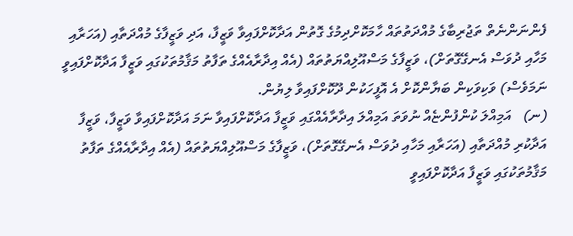ފެންނަންނެތް ތަޖުރިބާގެ މުއްދަތުތައް ހާމަކޮށްދިމުގެ ގޮތުން އަދާކޮށްފައިވާ ވަޒީފާ، އަދި ވަޒީފާގެ މުއްދަތާއި (އަހަރާއި މަހާއި ދުވަސް އެނގޭގޮތަށް)، ވަޒީފާގެ މަސްއޫލިއްޔަތުތައް (އެއް އިދާރާއެއްގެ ތަފާތު މަޤާމުތަކުގައި ވަޒީފާ އަދާކޮށްފައިވީ ނަމަވެސް) ވަކިވަކިން ބަޔާންކޮށް އެ އޮފީހަކުން ދޫކޮށްފައިވާ ލިޔުން.
(ނ)   އަމިއްލަ ކުންފުންޏެއް ނުވަތަ އަމިއްލަ އިދާރާއެއްގައި ވަޒީފާ އަދާކޮށްފައިވާ ނަމަ އަދާކޮށްފައިވާ ވަޒީފާ، ވަޒީފާ އަދާކުރި މުއްދަތާއި (އަހަރާއި މަހާއި ދުވަސް އެނގޭގޮތަށް)، ވަޒީފާގެ މަސްއޫލިއްޔަތުތައް (އެއް އިދާރާއެއްގެ ތަފާތު މަޤާމުތަކުގައި ވަޒީފާ އަދާކޮށްފައިވީ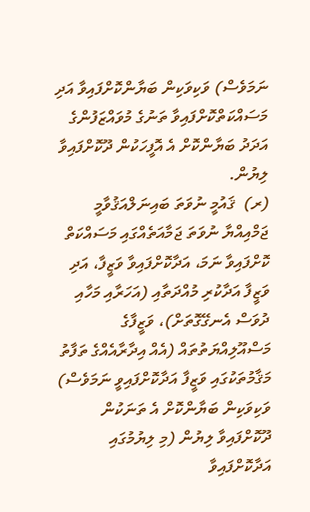ނަމަވެސް) ވަކިވަކިން ބަޔާންކޮށްފައިވާ އަދި މަސައްކަތްކޮށްފައިވާ ތަނުގެ މުވައްޒަފުންގެ އަދަދު ބަޔާންކޮށް އެ އޮފީހަކުން ދޫކޮށްފައިވާ ލިޔުން.
(ރ)  ޤައުމީ ނުވަތަ ބައިނަލްއަޤުވާމީ ޖަމްއިއްޔާ ނުވަތަ ޖަމާއަތެއްގައި މަސައްކަތް ކޮށްފައިވާ ނަމަ، އަދާކޮށްފައިވާ ވަޒީފާ، އަދި ވަޒީފާ އަދާކުރި މުއްދަތާއި (އަހަރާއި މަހާއި ދުވަސް އެނގޭގޮތަށް)، ވަޒީފާގެ މަސްއޫލިއްޔަތުތައް (އެއް އިދާރާއެއްގެ ތަފާތު މަޤާމުތަކުގައި ވަޒީފާ އަދާކޮށްފައިވީ ނަމަވެސް) ވަކިވަކިން ބަޔާންކޮށް އެ ތަނަކުން ދޫކޮށްފައިވާ ލިޔުން (މި ލިޔުމުގައި އަދާކޮށްފައިވާ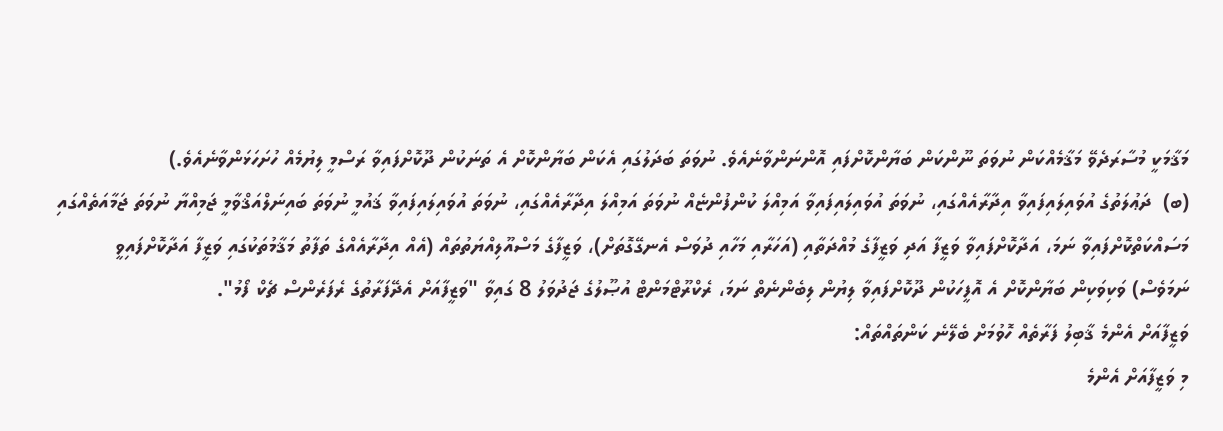މަޤާމަކީ މުސާރަދެވޭ މަޤާމެއްކަން ނުވަތަ ނޫންކަން ބަޔާންކޮށްފައި އޮންނަންވާނެއެވެ. ނުވަތަ ބަދަލުގައި އެކަން ބަޔާންކޮށް އެ ތަނަކުން ދޫކޮށްފައިވާ ރަސްމީ ލިޔުމެއް ހުށަހަޅަންވާނެއެވެ.)
(ބ)  ދަޢުލަތުގެ އުވައިލައިފައިވާ އިދާރާއެއްގައި، ނުވަތަ އުވައިލައިފައިވާ އަމިއްލަ ކުންފުންޏެއް ނުވަތަ އަމިއްލަ އިދާރާއެއްގައި، ނުވަތަ އުވައިލައިފައިވާ ޤައުމީ ނުވަތަ ބައިނަލްއަޤްވާމީ ޖަމިއްޔާ ނުވަތަ ޖަމާއަތެއްގައި މަސައްކަތްކޮށްފައިވާ ނަމަ، އަދާކޮށްފައިވާ ވަޒީފާ އަދި ވަޒީފާގެ މުއްދަތާއި (އަހަރާއި މަހާއި ދުވަސް އެނގޭގޮތަށް)، ވަޒީފާގެ މަސްއޫލިއްޔަތުތައް (އެއް އިދާރާއެއްގެ ތަފާތު މަޤާމުތަކުގައި ވަޒީފާ އަދާކޮށްފައިވީ ނަމަވެސް) ވަކިވަކިން ބަޔާންކޮށް އެ އޮފީހަކުން ދޫކޮށްފައިވާ ލިޔުން ލިބެންނެތް ނަމަ، ރެކްރޫޓްމަންޓް އުޞޫލުގެ ޖަދުވަލު 8 ގައިވާ "ވަޒީފާއަށް އެދޭފަރާތުގެ ރެފަރެންސް ޗެކް ފޯމު".
ވަޒީފާއަށް އެންމެ ޤާބިލު ފަރާތެއް ހޮވުމަށް ބެލޭނެ ކަންތައްތައް:
މި ވަޒީފާއަށް އެންމެ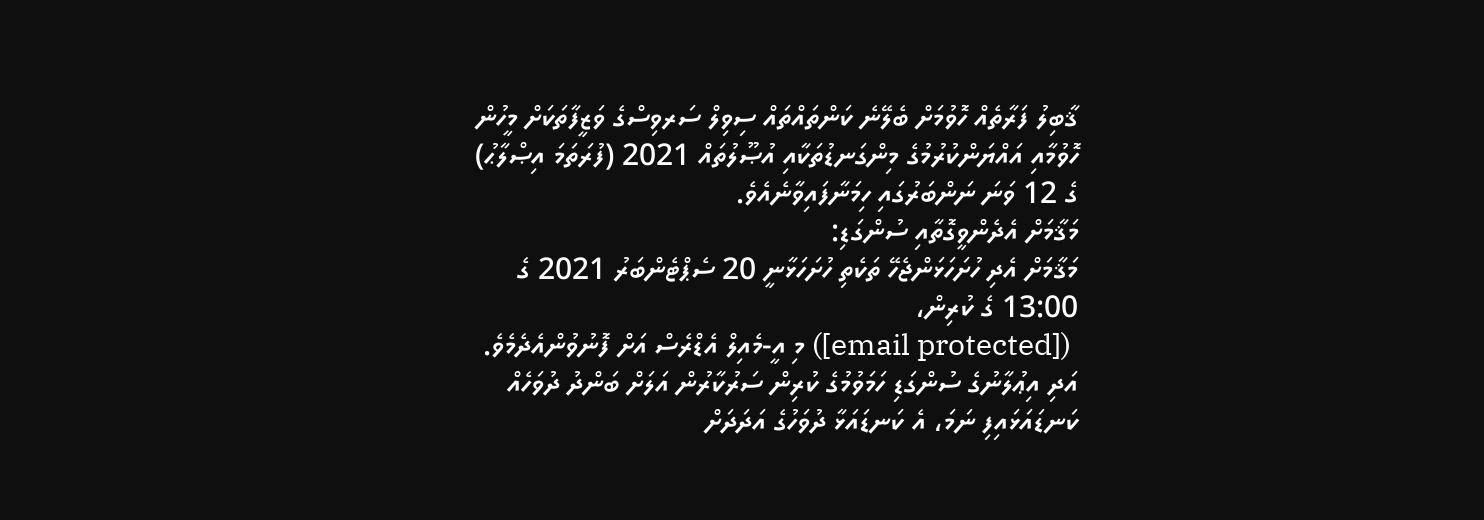ޤާބިލު ފަރާތެއް ހޮވުމަށް ބެލޭނެ ކަންތައްތައް ސިވިލް ސަރވިސްގެ ވަޒީފާތަކަށް މީހުން ހޮވުމާއި އައްޔަންކުރުމުގެ މިންގަނޑުތަކާއި އުޞޫލުތައް 2021 (ފުރަތަމަ އިޞްލާޙު) ގެ 12 ވަނަ ނަންބަރުގައި ހިމަނާފައިވާނެއެވެ.
މަޤާމަށް އެދެންވީގޮތާއި ސުންގަޑި:
މަޤާމަށް އެދި ހުށަހަޅަންޖެހޭ ތަކެތި ހުށަހަޅާނީ 20 ސެޕްޓެންބަރު 2021 ގެ 13:00 ގެ ކުރިން،
 ([email protected]) މި އީ-މެއިލް އެޑްރެސް އަށް ފޮނުވުންއެދެމެވެ.
އަދި އިޢުލާނުގެ ސުންގަޑި ހަމަވުމުގެ ކުރިން ސަރުކާރުން އަލަށް ބަންދު ދުވަހެއް ކަނޑައަޅައިފި ނަމަ، އެ ކަނޑައަޅާ ދުވަހުގެ އަދަދަށް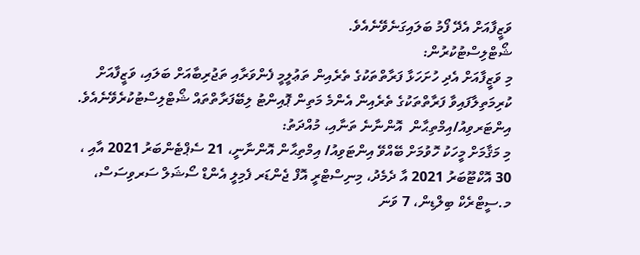ވަޒީފާއަށް އެދޭ ފޯމު ބަލައިގަނެވޭނެއެވެ.
ޝޯޓްލިސްޓުކުރުން:
މި ވަޒީފާއަށް އެދި ހުށަހަޅާ ފަރާތްތަކުގެ ތެރެއިން ތަޢުލީމީ ފެންވަރާއި ތަޖުރިބާއަށް ބަލައި، ވަޒީފާއަށް ކުރިމަތިލާފައިވާ ފަރާތްތަކުގެ ތެރެއިން އެންމެ މަތިން ޕޮއިންޓު ލިބޭފަރާތްތައް ޝޯޓްލިސްޓުކުރެވޭނެއެވެ.
އިންޓަރވިއު/އިމްތިޙާން  އޮންނާނެ ތަނާއި، މުއްދަތު:
މި މަޤާމަށް މީހަކު ހޮވުމަށް ބޭއްވޭ އިންޓަވިއު/ އިމްތިޙާން އޮންނާނީ، 21 ސެޕްޓެންބަރު 2021 އާއި ، 30 އޮކްޓޫބަރު 2021 އާ ދެމެދު، މިނިސްޓްރީ އޮފް ޖެންޑަރ ފެމިލީ އެންޑް ސޯޝަލް ސަރވިސަސް، މ.ސީޓްރެކް ބިލްޑިން، 7 ވަނަ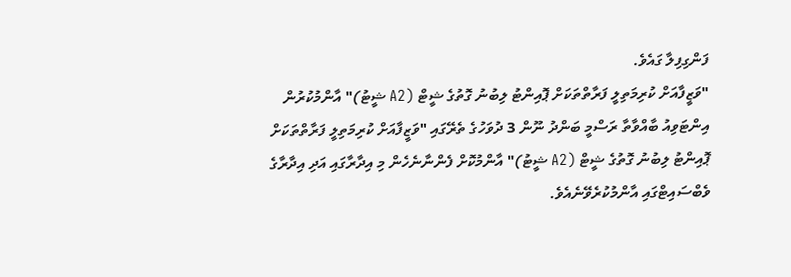ފަންގިފިލާ ގައެވެ.
"ވަޒީފާއަށް ކުރިމަތިލީ ފަރާތްތަކަށް ޕޮއިންޓު ލިބުނު ގޮތުގެ ޝީޓް (A2 ޝީޓު)" އާންމުކުރުން
އިންޓަވިއު ބާއްވާތާ ރަސްމީ ބަންދު ނޫން 3 ދުވަހުގެ ތެރޭގައި "ވަޒީފާއަށް ކުރިމަތިލީ ފަރާތްތަކަށް ޕޮއިންޓު ލިބުނު ގޮތުގެ ޝީޓް (A2 ޝީޓު)" އާންމުކޮށް ފެންނާނެހެން މި އިދާރާގައި އަދި އިދާރާގެ ވެބްސައިޓްގައި އާންމުކުރެވޭނެއެވެ.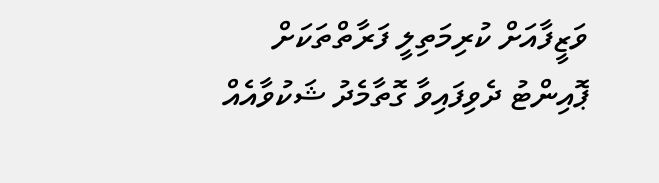ވަޒީފާއަށް ކުރިމަތިލީ ފަރާތްތަކަށް ޕޮއިންޓު ދެވިފައިވާ ގޮތާމެދު ޝަކުވާއެއް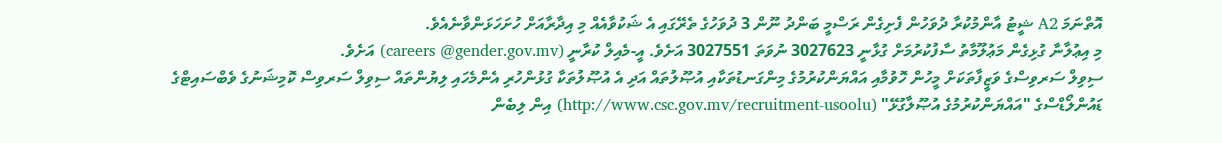އޮތްނަމަ A2 ޝީޓު އާންމުކުރާ ދުވަހުން ފެށިގެން ރަސްމީ ބަންދު ނޫން 3 ދުވަހުގެ ތެރޭގައި އެ ޝަކުވާއެއް މި އިދާރާއަށް ހުށަހަޅަންވާނެއެވެ.
މި އިޢުލާނާ ގުޅިގެން މަޢުލޫމާތު ސާފުކުރުމަށް ގުޅާނީ 3027623 ނުވަތަ 3027551 އަށެވެ. އީ-މެއިލް ކުރާނީ (careers @gender.gov.mv) އަށެވެ.
ސިވިލް ސަރވިސްގެ ވަޒީފާތަކަށް މީހުން ހޮވުމާއި އައްޔަންކުރުމުގެ މިންގަނޑުތަކާއި އުޞޫލުތައް އަދި އެ އުޞޫލުތަކާ ގުޅުންހުރި އެންމެހައި ލިޔުންތައް ސިވިލް ސަރވިސް ކޮމިޝަނުގެ ވެބްސައިޓްގެ ޑައުންލޯޑްސްގެ "އައްޔަންކުރުމުގެ އުޞޫލާގުޅޭ" (http://www.csc.gov.mv/recruitment-usoolu) އިން ލިބެން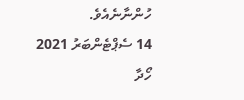ހުންނާނެއެވެ.
14 ސެޕްޓެންބަރު 2021
ހޯދާ